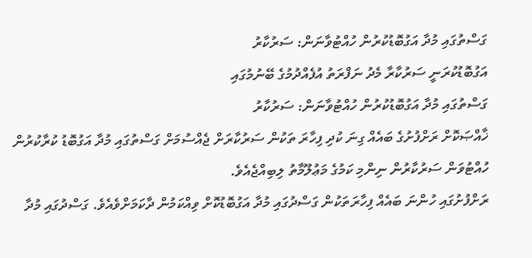ގަސްތުގައި މުދާ އަގުބޮޑުކުރުން ހުއްޓުވާނަން: ސަރުކާރު
އަގުބޮޑުކުރަނީ ސަރުކާރާ މެދު ނަފްރަތު އުފެއްދުމުގެ ބޭނުމުގައި
ގަސްތުގައި މުދާ އަގުބޮޑުކުރުން ހުއްޓުވާނަން: ސަރުކާރު
ޚާއްޞަކޮށް ރަށްފުށުގެ ބައެއް ގިނަ ކުދި ފިހާރަ ތަކުން ސަރުކާރަށް ޖެއްސުމަށް ގަސްތުގައި މުދާ އަގުބޮޑު ކުރާކުރުން ހުއްޓުވަން ސަރުކާރުން ނިންމި ކަމުގެ މަޢުލޫމާތު ލިބިއްޖެއެވެ.
ރަށްފުށުގައި ހުންނަ ބައެއް ފިހާރަތަކުން ގަސްދުގައި މުދާ އަގުބޮޑުކޮށް ވިއްކަމުން ދާކަމަށްވެއެވެ. ގަސްދުގައި މުދާ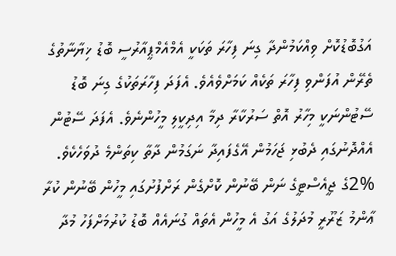އަގުބޮޑުކޮށް ވިއްކަމުންދާ ގިނަ ފިހާރަ ތަކަކީ އެމްއެމްޕީއާރުސީ ބޮޑު ޚިޔާނާތުގެ ތެރޭން އުފަންވި ފިހާރަ ތަކެއް ކަމަށްވެއެވެ. އެފަދަ ފިހާރަތަކުގެ ގިނަ ބޮޑު ސޭޓުންނަކީ މިހާރު އޮތް ސަރުކާރާ ދިމާ އިދިކީލި މީހުންނެވެ. އެފަދަ ސޭޓުން އެއްދޮނުގައި ދެބުޅި ޖަހަމުން އޭގެފައިދާ ނަގަމުން ދާތާ ކިތަންމެ ދުވަހެކެވެ.
2%ގެ ޖީއެސްޓީގެ ނަން ބޭނުން ކޮށްގެން ރަށްފުށުގައި މީހުން ބޭނުން ކުރާ ޢާންމު ޒަރޫރީ މުދަލުގެ އަގު އެ މީހުން އެތައް ގުނައެއް ބޮޑު ކުރުމަށްފަހު މުދާ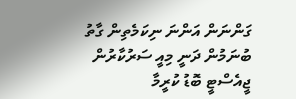ގަންނަން އަންނަ ނިކަމެތިން ގާތު ބުނަމުން ދަނީ މިއީ ސަރުކާރުން ޖީއެސްޓީ ބޮޑު ކުރީމާ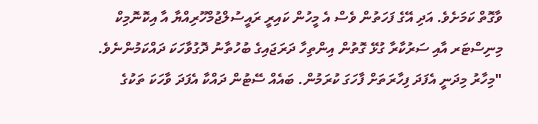ވާގޮތް ކަމަށެވެ. އަދި އޭގެ ފަހަތުން ވެސް އެ މީހުން ކައިރީ ރައީސުލްޖުމްހޫރިއްޔާ އާ އިކޮނޮމިކް މިނިސްޓަރ އާއި ސަރުކާރާ ގުޅޭ ގޮތުން އިންތިހާ ދަރަޖައިގެ ބުހުތާނު ދޮގުވާހަކަ ދައްކަމުންނެވެ.
"މިހާރު މިދަނީ އެފަދަ ފިހާރަތަށް ފާހަގަ ކުރަމުން. ބައެއް ސޭޓުން ދައްކާ އެފަދަ ވާހަކަ ތަކުގެ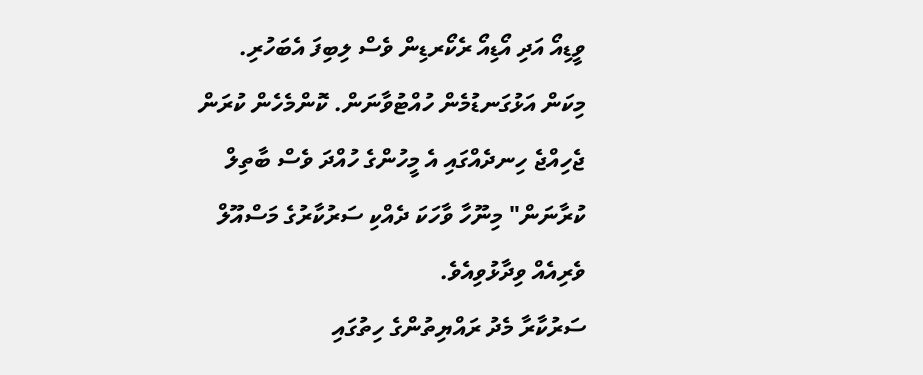ވީޑިއޯ އަދި އޯޑިއޯ ރެކޯރޑިން ވެސް ލިބިފަ އެބަހުރި. މިކަން އަޅުގަނޑުމެން ހުއްޓުވާނަން. ކޮންމެހެން ކުރަން ޖެހިއްޖެ ހިނދެއްގައި އެ މީހުންގެ ހުއްދަ ވެސް ބާތިލް ކުރާނަން" މިނޫހާ ވާހަކަ ދެއްކި ސަރުކާރުގެ މަސްއޫލް ވެރިއެއް ވިދާޅުވިއެވެ.
ސަރުކާރާ މެދު ރައްޔިތުންގެ ހިތުގައި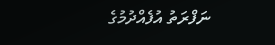ނަފްރަތު އުފެއްދުމުގެ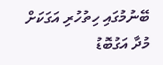ބޭނުމުގައި ހިތުހުރި އަގަކަށް މުދާ އަގުބޮޑު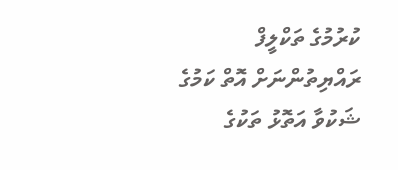ކުރުމުގެ ތަކްލީފް ރައްޔިތުންނަށް އޮތް ކަމުގެ ޝަކުވާ އަތޮޅު ތަކުގެ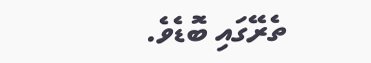ތެރޭގައި ބޮޑެވެ.